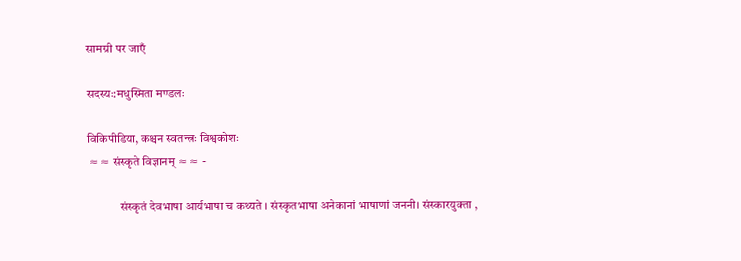सामग्री पर जाएँ

सदस्यः:मधुस्मिता मण्डलः

विकिपीडिया, कश्चन स्वतन्त्रः विश्वकोशः
 ≈≈ संस्कृते विज्ञानम् ≈≈ -

              संस्कृतं देवभाषा आर्यभाषा च कथ्यते । संस्कृतभाषा अनेकानां भाषाणां जननी। संस्कारयुक्ता ,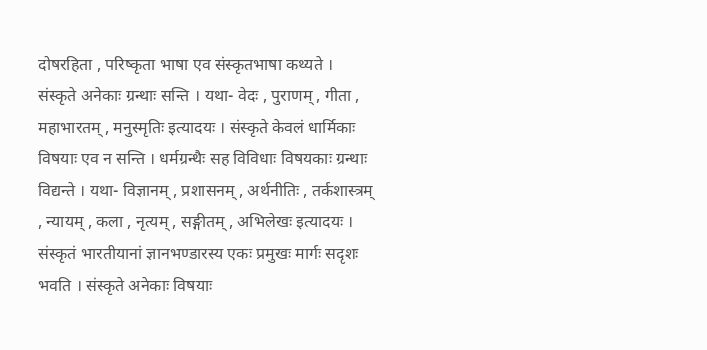दोषरहिता , परिष्कृता भाषा एव संस्कृतभाषा कथ्यते । संस्कृते अनेकाः ग्रन्थाः सन्ति । यथा- वेदः , पुराणम् , गीता , महाभारतम् , मनुस्मृतिः इत्यादयः । संस्कृते केवलं धार्मिकाः विषयाः एव न सन्ति । धर्मग्रन्थैः सह विविधाः विषयकाः ग्रन्थाः विद्यन्ते । यथा- विज्ञानम् , प्रशासनम् , अर्थनीतिः , तर्कशास्त्रम् , न्यायम् , कला , नृत्यम् , सङ्गीतम् , अभिलेखः इत्यादयः । संस्कृतं भारतीयानां ज्ञानभण्डारस्य एकः प्रमुखः मार्गः सदृशः भवति । संस्कृते अनेकाः विषयाः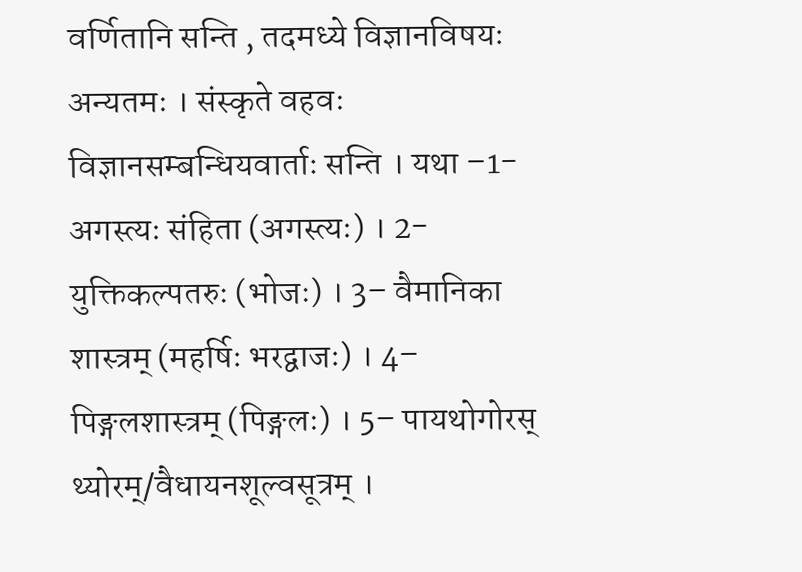वर्णितानि सन्ति , तदमध्ये विज्ञानविषयः अन्यतमः । संस्कृते वहवः विज्ञानसम्बन्धियवार्ताः सन्ति । यथा –1- अगस्त्यः संहिता (अगस्त्यः) । 2-युक्तिकल्पतरुः (भोजः) । 3– वैमानिका शास्त्रम् (महर्षिः भरद्वाजः) । 4– पिङ्गलशास्त्रम् (पिङ्गलः) । 5– पायथोगोरस् थ्योरम्/वैधायनशूल्वसूत्रम् ।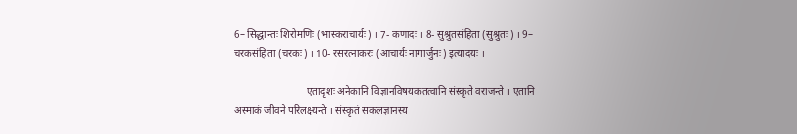6– सिद्धान्तः शिरोमणिः (भास्कराचार्यः) । 7- कणादः । 8- सुश्रुतसंहिता (सुश्रुतः) । 9– चरकसंहिता (चरकः) । 10- रसरत्नाकरः (आचार्यः नागार्जुनः) इत्यादयः ।

                            एतादृशः अनेकानि विज्ञानविषयकतत्वानि संस्कृते वराजन्ते । एतानि अस्माकं जीवने परिलक्ष्यन्ते । संस्कृतं सकलज्ञानस्य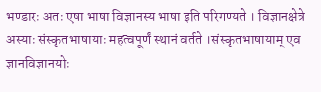भण्डारः अतः एषा भाषा विज्ञानस्य भाषा इति परिगण्यते । विज्ञानक्षेत्रे अस्याः संस्कृतभाषायाः महत्वपूर्णं स्थानं वर्तते ।संस्कृतभाषायाम् एव ज्ञानविज्ञानयोः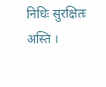निधिः सुरक्षितः अस्ति ।